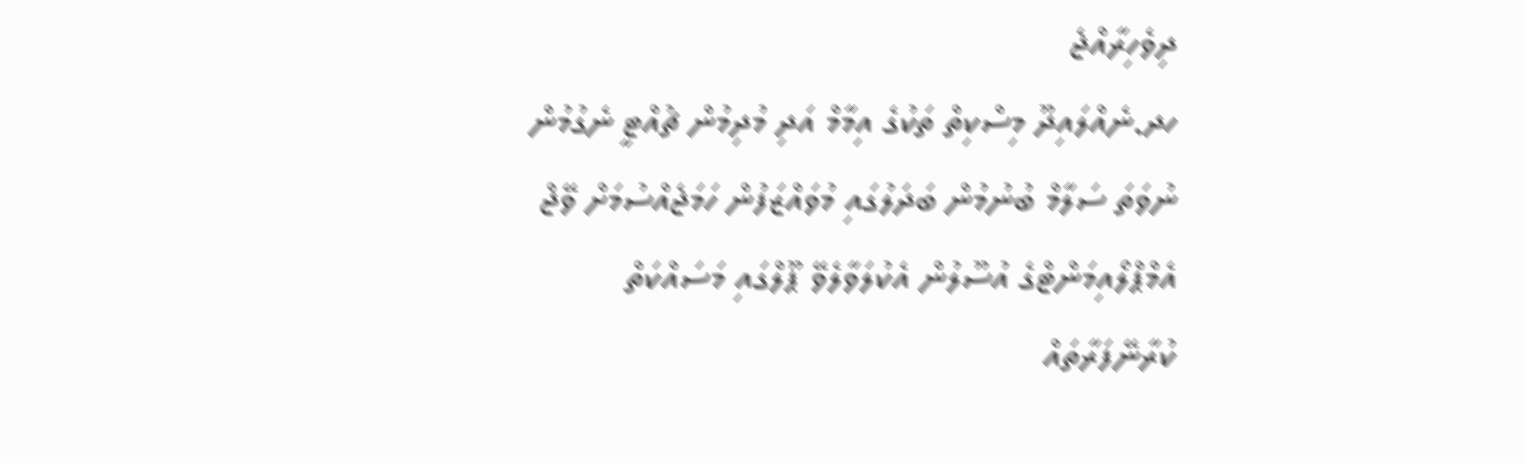ދިވެހިރާއްޖެ
ހދ.ނެއްލައިދޫ މިސްކިތް ތަކުގެ އިމާމް އަދި މުދިމުން ޗުއްޓީ ނެގުމުން ނުވަތަ ސަލާމް ބުނުމުން ބަދަލުގައި މުވައްޒަފުން ހަމަޖެއްސުމަށް ވޭޖް އެމްޕްލޯއިމަންޓްގެ އުސޫލުން އެކުލަވާލެވޭ ޕޫލްގައި މަސައްކަތް ކުރާނޭފަރާތައް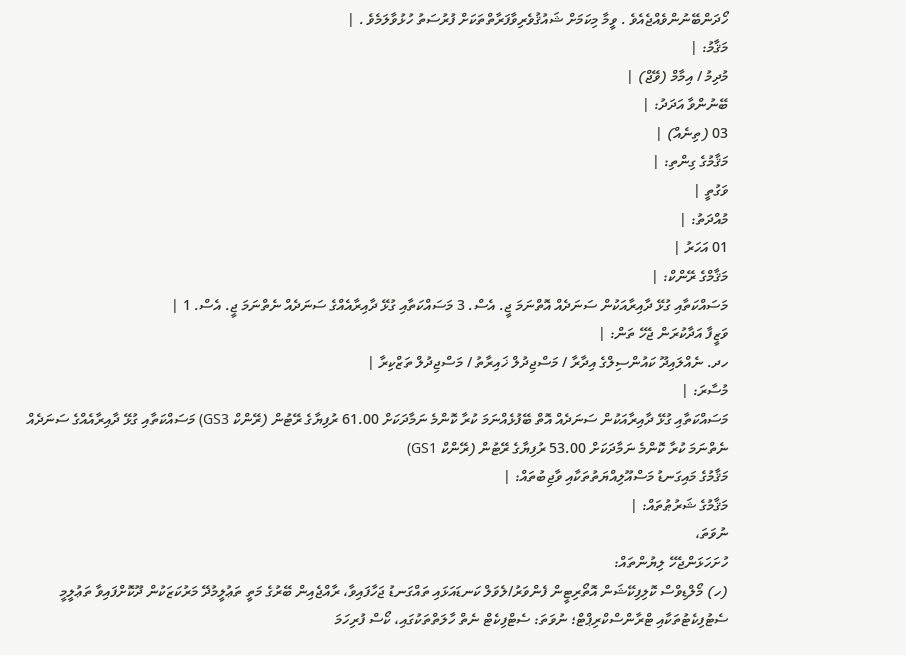ހޯދަންބޭނުންވެއްޖެއެވެ . ވީމާ މިކަމަށް ޝައުޤުވެރިވާފަރާތްތަކަށް ފުރުސަތު ހުޅުވާލަމެވެ . |
މަޤާމު: |
މުދިމު / އިމާމް (ވޭޖް) |
ބޭނުންވާ އަދަދު: |
03 (ތިނެއް) |
މަޤާމުގެ ގިންތި: |
ވަގުތީ |
މުއްދަތު: |
01 އަހަރު |
މަޤާމްގެ ރޭންކް: |
މަސައްކަތާއި ގުޅޭ ދާއިރާއަކުން ސަނަދެއް އޮތްނަމަ ޖީ. އެސް. 3 މަސައްކަތާއި ގުޅޭ ދާއިރާއެއްގެ ސަނަދެއް ނެތްނަމަ ޖީ. އެސް. 1 |
ވަޒީފާ އަދާކުރަން ޖެހޭ ތަން: |
ހދ. ނެއްލައިދޫ ކައުންސިލްގެ އިދާރާ / މަސްޖިދުލް ޚައިރާތު / މަސްޖިދުލް ތަޒްކިރާ |
މުސާރަ: |
މަސައްކަތާއި ގުޅޭ ދާއިރާއަކުން ސަނަދެއް އޮތް ބޭފުޅެއްނަމަ ކުރާ ކޮންމެ ނަމާދަކަށް 61.00 ރުފިޔާގެ ރޭޓުން (ރޭންކް GS3) މަސައްކަތާއި ގުޅޭ ދާއިރާއެއްގެ ސަނަދެއް ނެތްނަމަ ކުރާ ކޮންމެ ނަމާދަކަށް 53.00 ރުފިޔާގެ ރޭޓުން (ރޭންކް GS1)
މަޤާމުގެ މައިގަނޑު މަސްއޫލިއްޔަތުތަކާއި ވާޖިބުތައް: |
މަޤާމުގެ ޝަރުޠުތައް: |
ނުވަތަ،
ހުށަހަޅަންޖެހޭ ލިޔުންތައް:
(ހ) މޯލްޑިވްސް ކޮލިފިކޭޝަން އޮތޯރިޓީން ފެންވަރު/ލެވަލް ކަނޑައަޅައި ތައްގަނޑު ޖަހާފައިވާ، ރާއްޖެއިން ބޭރުގެ މަތީ ތަޢުލީމުދޭ މަރުކަޒަކުން ދޫކޮށްފައިވާ ތަޢުލީމީ ސެޓުފިކެޓުތަކާއި ޓްރާންސްކްރިޕްޓް؛ ނުވަތަ: ސެޓްފިކެޓް ނެތް ހާލަތްތަކުގައި، ކޯސް ފުރިހަމަ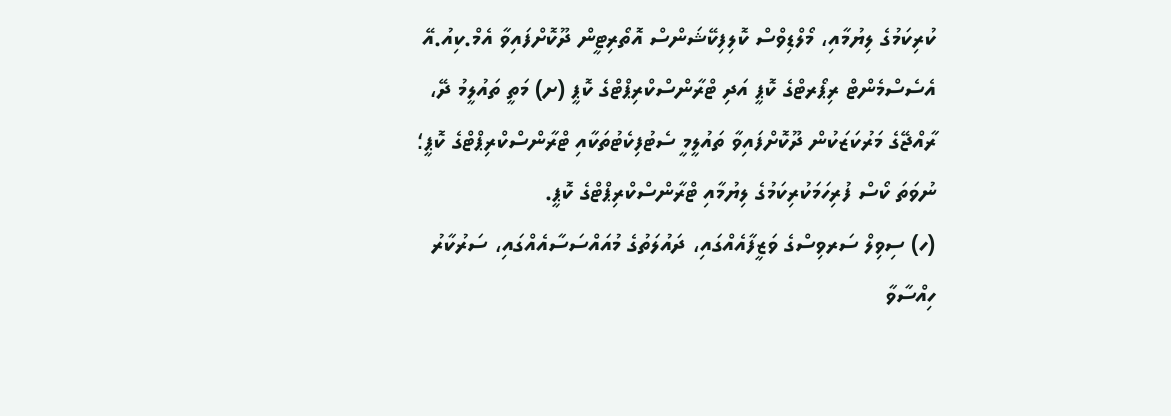ކުރިކަމުގެ ލިޔުމާއި، މޯލްޑިވްސް ކޮލިފިކޭޝަންސް އޮތޯރިޓީން ދޫކޮށްފައިވާ އެމް.ކިއު.އޭ އެސެސްމެންޓް ރިޕޯރޓްގެ ކޮޕީ އަދި ޓްރާންސްކްރިޕްޓްގެ ކޮޕީ (ށ) މަތީ ތައުލީމު ދޭ، ރާއްޖޭގެ މަރުކަޒަކުން ދޫކޮށްފައިވާ ތައުލީމީ ސެޓުފިކެޓުތަކާއި ޓްރާންސްކްރިޕްޓްގެ ކޮޕީ؛ ނުވަތަ ކޯސް ފުރިހަމަކުރިކަމުގެ ލިޔުމާއި ޓްރާންސްކްރިޕްޓްގެ ކޮޕީ.
(ހ) ސިވިލް ސަރވިސްގެ ވަޒީފާއެއްގައި، ދައުލަތުގެ މުއައްސަސާއެއްގައި، ސަރުކާރު ހިއްސާވާ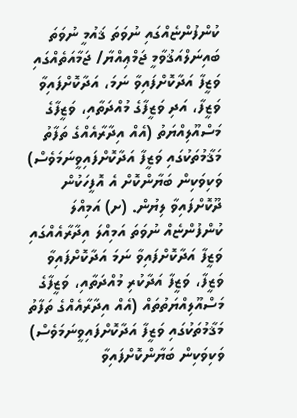ކުންފުންޏެއްގައި ނުވަތަ ޤައުމީ ނުވަތަ ބައިނަލްއަޤުވާމީ ޖަމްޢިއްޔާ/ ޖަމާއަތެއްގައި ވަޒީފާ އަދާކޮށްފައިވާ ނަމަ، އަދާކޮށްފައިވާ ވަޒީފާ، އަދި ވަޒީފާގެ މުއްދަތާއި، ވަޒީފާގެ މަސްއޫލިއްޔަތު (އެއް އިދާރާއެއްގެ ތަފާތު މަޤާމުތަކުގައި ވަޒީފާ އަދާކޮށްފައިވީނަމަވެސް) ވަކިވަކިން ބަޔާންކޮށް އެ އޮފީހަކުން ދޫކޮށްފައިވާ ލިޔުން. (ށ) އަމިއްލަ ކުންފުންޏެއް ނުވަތަ އަމިއްލަ އިދާރާއެއްގައި ވަޒީފާ އަދާކޮށްފައިވާ ނަމަ އަދާކޮށްފައިވާ ވަޒީފާ، ވަޒީފާ އަދާކުރި މުއްދަތާއި، ވަޒީފާގެ މަސްއޫލިއްޔަތުތައް (އެއް އިދާރާއެއްގެ ތަފާތު މަޤާމުތަކުގައި ވަޒީފާ އަދާކޮށްފައިވީނަމަވެސް) ވަކިވަކިން ބަޔާންކޮށްފައިވާ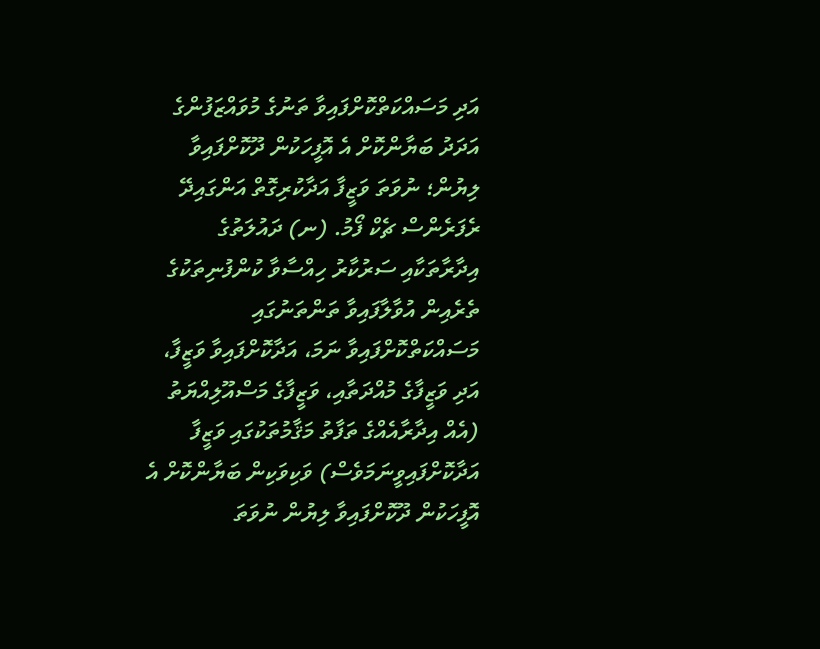އަދި މަސައްކަތްކޮށްފައިވާ ތަނުގެ މުވައްޒަފުންގެ އަދަދު ބަޔާންކޮށް އެ އޮފީހަކުން ދޫކޮށްފައިވާ ލިޔުން؛ ނުވަތަ ވަޒީފާ އަދާކުރިގޮތް އަންގައިދޭ ރެފަރެންސް ޗެކް ފޯމު. (ނ) ދައުލަތުގެ އިދާރާތަކާއި ސަރުކާރު ހިއްސާވާ ކުންފުނިތަކުގެ ތެރެއިން އުވާލާފައިވާ ތަންތަނުގައި މަސައްކަތްކޮށްފައިވާ ނަމަ، އަދާކޮށްފައިވާ ވަޒީފާ، އަދި ވަޒީފާގެ މުއްދަތާއި، ވަޒީފާގެ މަސްއޫލިއްޔަތު (އެއް އިދާރާއެއްގެ ތަފާތު މަޤާމުތަކުގައި ވަޒީފާ އަދާކޮށްފައިވީނަމަވެސް) ވަކިވަކިން ބަޔާންކޮށް އެ އޮފީހަކުން ދޫކޮށްފައިވާ ލިޔުން ނުވަތަ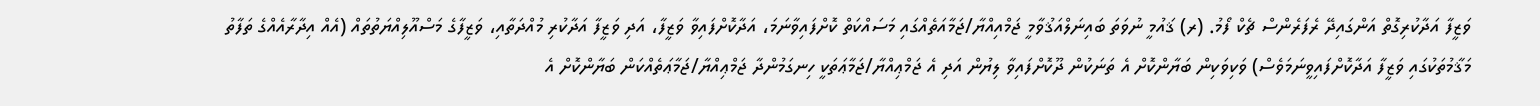ވަޒީފާ އަދާކުރިގޮތް އަންގައިދޭ ރެފަރެންސް ޗެކް ފޯމު. (ރ) ޤައުމީ ނުވަތަ ބައިނަލްއަޤުވާމީ ޖަމްއިއްޔާ/ޖަމާއަތެއްގައި މަސައްކަތް ކޮށްފައިވާނަމަ، އަދާކޮށްފައިވާ ވަޒީފާ، އަދި ވަޒީފާ އަދާކުރި މުއްދަތާއި، ވަޒީފާގެ މަސްއޫލިއްޔަތުތައް (އެއް އިދާރާއެއްގެ ތަފާތު މަޤާމުތަކުގައި ވަޒީފާ އަދާކޮށްފައިވީނަމަވެސް) ވަކިވަކިން ބަޔާންކޮށް އެ ތަނަކުން ދޫކޮށްފައިވާ ލިޔުން އަދި އެ ޖަމްޢިއްޔާ/ޖަމާޢަތަކީ ހިނގަމުންދާ ޖަމްޢިއްޔާ/ޖަމާޢަތެއްކަން ބަޔާންކޮށް އެ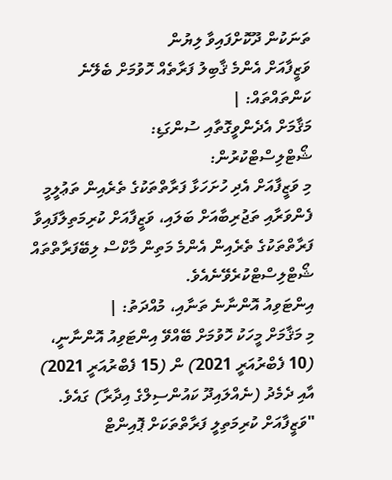ތަނަކުން ދޫކޮށްފައިވާ ލިޔުން
ވަޒީފާއަށް އެންމެ ޤާބިލު ފަރާތެއް ހޮވުމަށް ބެލޭނެ ކަންތައްތައް: |
މަޤާމަށް އެދެންވީގޮތާއި ސުންގަޑި:
ޝޯޓްލިސްޓްކުރުން:
މި ވަޒީފާއަށް އެދި ހުށަހަޅާ ފަރާތްތަކުގެ ތެރެއިން ތަޢުލީމީ ފެންވަރާއި ތަޖުރިބާއަށް ބަލައި، ވަޒީފާއަށް ކުރިމަތިލާފައިވާ ފަރާތްތަކުގެ ތެރެއިން އެންމެ މަތިން މާކްސް ލިބޭފަރާތްތައް ޝޯޓްލިސްޓްކުރެވޭނެއެވެ.
އިންޓަވިއު އޮންނާނެ ތަނާއި، މުއްދަތު: |
މި މަޤާމަށް މީހަކު ހޮވުމަށް ބޭއްވޭ އިންޓަވިއު އޮންނާނީ، (10 ފެބްރުއަރީ 2021) ން (15 ފެބްރުއަރީ 2021) އާއި ދެމެދު (ނެއްލައިދޫ ކައުންސިލްގެ އިދާރާ) ގައެވެ.
"ވަޒީފާއަށް ކުރިމަތިލީ ފަރާތްތަކަށް ޕޮއިންޓް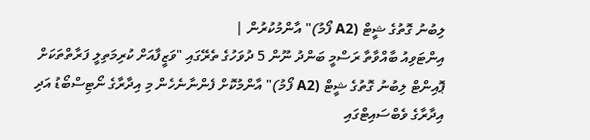ލިބުނު ގޮތުގެ ޝީޓް (A2 ފޯމު)" އާންމުކުރުން |
އިންޓަވިއު ބާއްވާތާ ރަސްމީ ބަންދު ނޫން 5 ދުވަހުގެ ތެރޭގައި "ވަޒީފާއަށް ކުރިމަތިލީ ފަރާތްތަކަށް ޕޮއިންޓް ލިބުނު ގޮތުގެ ޝީޓް (A2 ފޯމު)" އާންމުކޮށް ފެންނާނެހެން މި އިދާރާގެ ނޯޓިސްބޯޑު އަދި އިދާރާގެ ވެބްސައިޓްގައި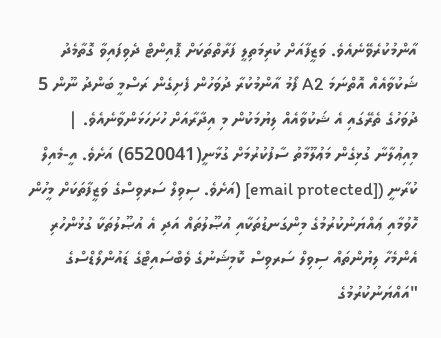އާންމުކުރެވޭނެއެވެ. ވަޒީފާއަށް ކުރިމަތިލީ ފަރާތްތަކަށް ޕޮއިންޓް ދެވިފައިވާ ގޮތާމެދު ޝަކުވާއެއް އޮތްނަމަ A2 ފޯމު އާންމުކުރާ ދުވަހުން ފެށިގެން ރަސްމީ ބަންދު ނޫން 5 ދުވަހުގެ ތެރޭގައި އެ ޝަކުވާއެއް ލިޔުމަކުން މި އިދާރާއަށް ހުށަހަޅަންވާނެއެވެ. |
މިއިޢުލާނާ ގުޅިގެން މަޢުލޫމާތު ސާފުކުރުމަށް ގުޅާނީ(6520041) އަށެވެ. އީ-މެއިލް ކުރާނީ ([email protected] (އަށެވެ. ސިވިލް ސަރވިސްގެ ވަޒީފާތަކަށް މީހުން ހޮވުމާއި ޢައްޔަނުކުރުމުގެ މިންގަނޑުތަކާއި އުޞޫލުތައް އަދި އެ އުޞޫލުތަކާ ގުޅުންހުރި އެންމެހާ ލިޔުންތައް ސިވިލް ސަރވިސް ކޮމިޝަނުގެ ވެބްސައިޓްގެ ޑައުންލޯޑްސްގެ "އައްޔަނުކުރުމުގެ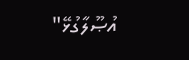އުޞޫލާގުޅޭ"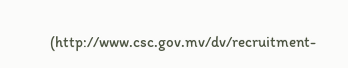(http://www.csc.gov.mv/dv/recruitment-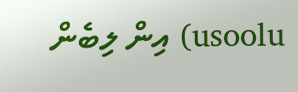usoolu) އިން ލިބެން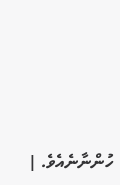ހުންނާނެއެވެ. |